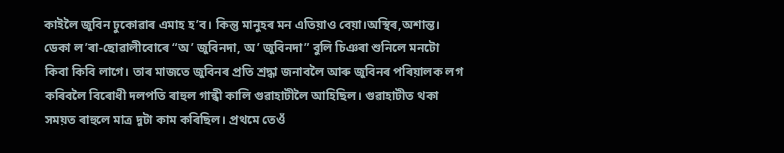কাইলৈ জুবিন ঢুকোৱাৰ এমাহ হ’ব। কিন্তু মানুহৰ মন এতিয়াও বেয়া।অস্থিৰ,অশান্ত। ডেকা ল’ৰা-ছোৱালীবোৰে “অ’ জুবিনদা, অ’ জুবিনদা” বুলি চিঞৰা শুনিলে মনটো কিবা কিবি লাগে। তাৰ মাজতে জুবিনৰ প্ৰতি শ্ৰদ্ধা জনাবলৈ আৰু জুবিনৰ পৰিয়ালক লগ কৰিবলৈ বিৰোধী দলপতি ৰাহুল গান্ধী কালি গুৱাহাটীলৈ আহিছিল। গুৱাহাটীত থকা সময়ত ৰাহুলে মাত্ৰ দুটা কাম কৰিছিল। প্ৰথমে তেওঁ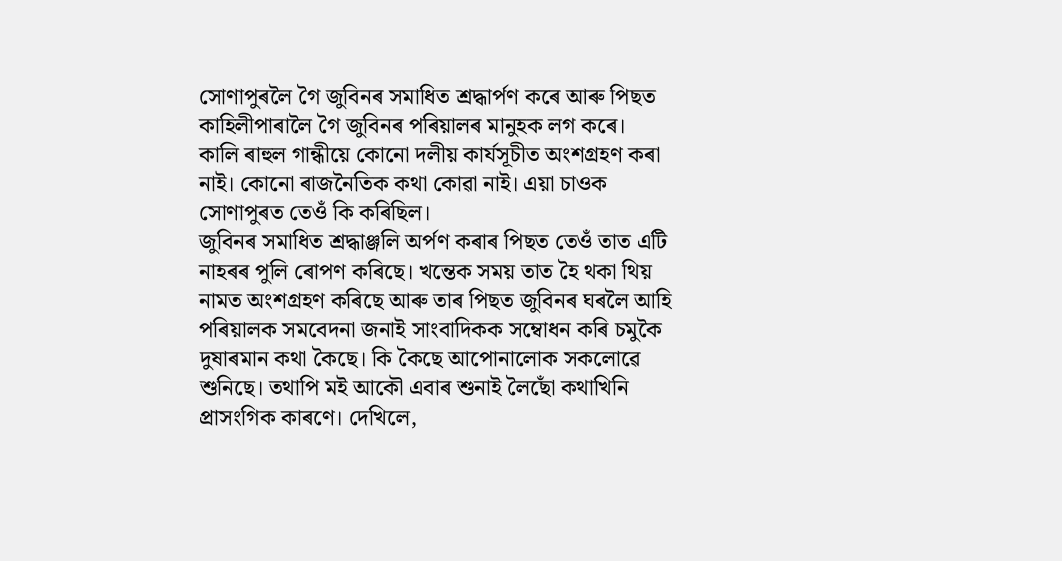সোণাপুৰলৈ গৈ জুবিনৰ সমাধিত শ্ৰদ্ধাৰ্পণ কৰে আৰু পিছত কাহিলীপাৰালৈ গৈ জুবিনৰ পৰিয়ালৰ মানুহক লগ কৰে। কালি ৰাহুল গান্ধীয়ে কোনো দলীয় কাৰ্যসূচীত অংশগ্ৰহণ কৰা নাই। কোনো ৰাজনৈতিক কথা কোৱা নাই। এয়া চাওক সোণাপুৰত তেওঁ কি কৰিছিল।
জুবিনৰ সমাধিত শ্ৰদ্ধাঞ্জলি অৰ্পণ কৰাৰ পিছত তেওঁ তাত এটি নাহৰৰ পুলি ৰোপণ কৰিছে। খন্তেক সময় তাত হৈ থকা থিয় নামত অংশগ্ৰহণ কৰিছে আৰু তাৰ পিছত জুবিনৰ ঘৰলৈ আহি পৰিয়ালক সমবেদনা জনাই সাংবাদিকক সম্বোধন কৰি চমুকৈ দুষাৰমান কথা কৈছে। কি কৈছে আপোনালোক সকলোৱে শুনিছে। তথাপি মই আকৌ এবাৰ শুনাই লৈছোঁ কথাখিনি প্ৰাসংগিক কাৰণে। দেখিলে,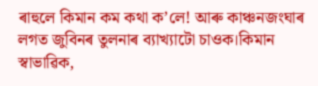ৰাহুলে কিমান কম কথা ক’লে! আৰু কাঞ্চনজংঘাৰ লগত জুবিনৰ তুলনাৰ ব্যাখ্যাটো চাওক।কিমান স্বাভাৱিক,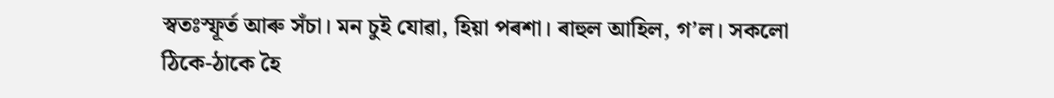স্বতঃস্ফূৰ্ত আৰু সঁচা। মন চুই যোৱা, হিয়া পৰশা। ৰাহুল আহিল, গ’ল। সকলো ঠিকে-ঠাকে হৈ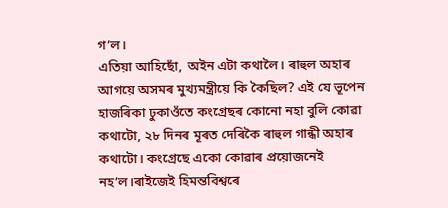গ’ল।
এতিয়া আহিছোঁ, অইন এটা কথালৈ। ৰাহুল অহাৰ আগয়ে অসমৰ মুখ্যমন্ত্ৰীয়ে কি কৈছিল? এই যে ভূপেন হাজৰিকা ঢুকাওঁতে কংগ্ৰেছৰ কোনো নহা বুলি কোৱা কথাটো, ২৮ দিনৰ মূৰত দেৰিকৈ ৰাহুল গান্ধী অহাৰ কথাটো। কংগ্ৰেছে একো কোৱাৰ প্ৰয়োজনেই নহ’ল।ৰাইজেই হিমন্তবিশ্বৰে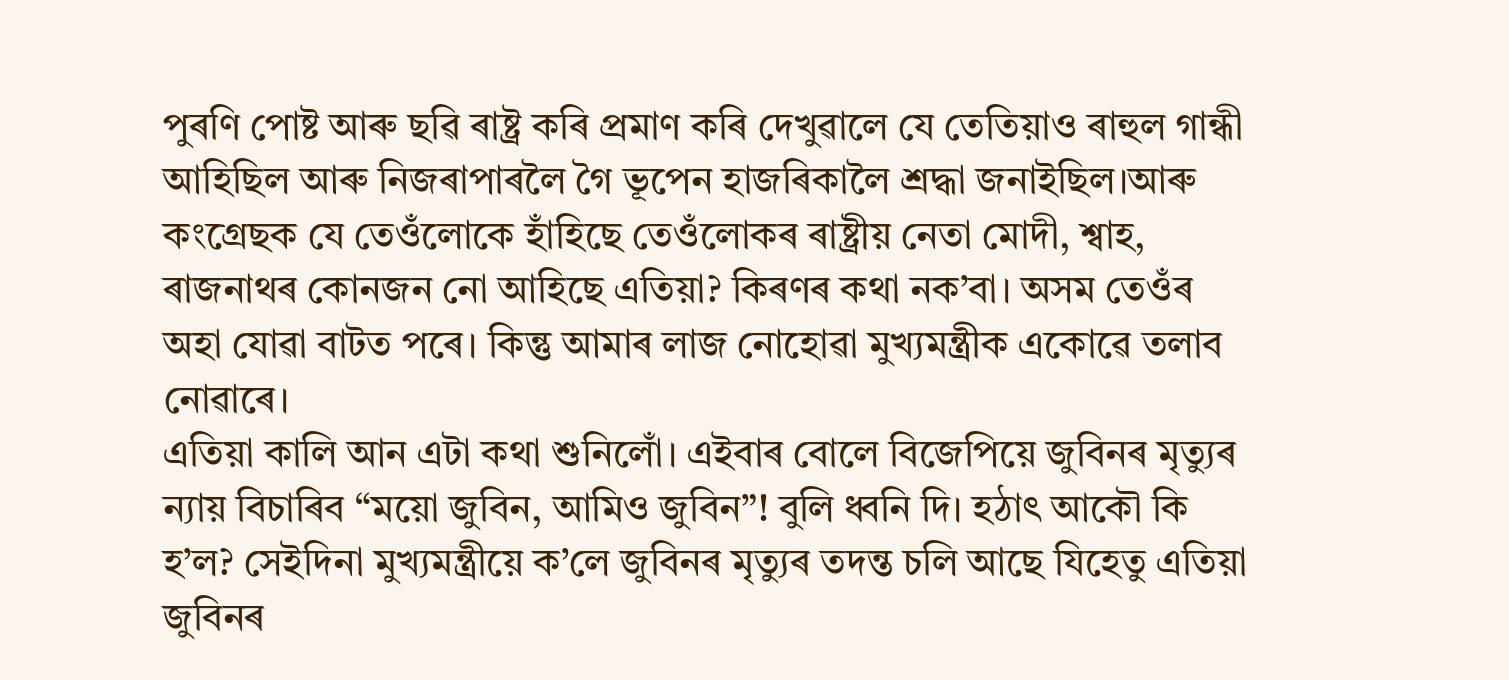পুৰণি পোষ্ট আৰু ছৱি ৰাষ্ট্ৰ কৰি প্ৰমাণ কৰি দেখুৱালে যে তেতিয়াও ৰাহুল গান্ধী আহিছিল আৰু নিজৰাপাৰলৈ গৈ ভূপেন হাজৰিকালৈ শ্ৰদ্ধা জনাইছিল।আৰু কংগ্ৰেছক যে তেওঁলোকে হাঁহিছে তেওঁলোকৰ ৰাষ্ট্ৰীয় নেতা মোদী, শ্বাহ, ৰাজনাথৰ কোনজন নো আহিছে এতিয়া? কিৰণৰ কথা নক’বা। অসম তেওঁৰ অহা যোৱা বাটত পৰে। কিন্তু আমাৰ লাজ নোহোৱা মুখ্যমন্ত্ৰীক একোৱে তলাব নোৱাৰে।
এতিয়া কালি আন এটা কথা শুনিলোঁ। এইবাৰ বোলে বিজেপিয়ে জুবিনৰ মৃত্যুৰ ন্যায় বিচাৰিব “ময়ো জুবিন, আমিও জুবিন”! বুলি ধ্বনি দি। হঠাৎ আকৌ কি হ’ল? সেইদিনা মুখ্যমন্ত্ৰীয়ে ক’লে জুবিনৰ মৃত্যুৰ তদন্ত চলি আছে যিহেতু এতিয়া জুবিনৰ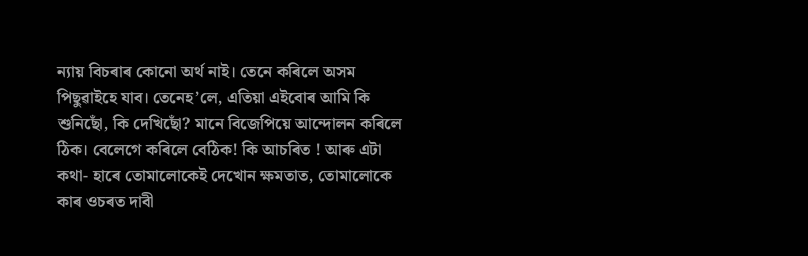ন্যায় বিচৰাৰ কোনো অৰ্থ নাই। তেনে কৰিলে অসম পিছুৱাইহে যাব। তেনেহ’লে, এতিয়া এইবোৰ আমি কি শুনিছোঁ, কি দেখিছোঁ? মানে বিজেপিয়ে আন্দোলন কৰিলে ঠিক। বেলেগে কৰিলে বেঠিক! কি আচৰিত ! আৰু এটা কথা- হাৰে তোমালোকেই দেখোন ক্ষমতাত, তোমালোকে কাৰ ওচৰত দাবী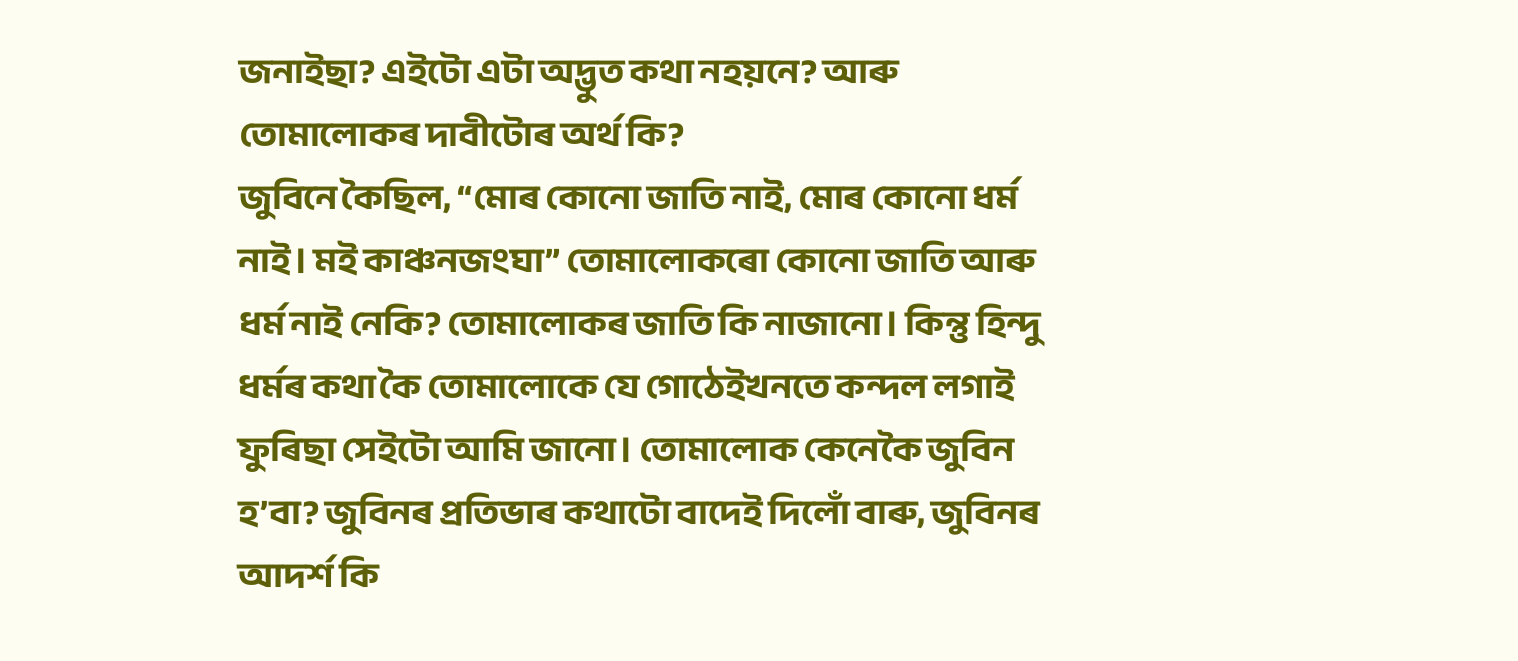জনাইছা? এইটো এটা অদ্ভুত কথা নহয়নে? আৰু তোমালোকৰ দাবীটোৰ অৰ্থ কি?
জুবিনে কৈছিল, “মোৰ কোনো জাতি নাই, মোৰ কোনো ধৰ্ম নাই। মই কাঞ্চনজংঘা” তোমালোকৰো কোনো জাতি আৰু ধৰ্ম নাই নেকি? তোমালোকৰ জাতি কি নাজানো। কিন্তু হিন্দু ধৰ্মৰ কথা কৈ তোমালোকে যে গোঠেইখনতে কন্দল লগাই ফুৰিছা সেইটো আমি জানো। তোমালোক কেনেকৈ জুবিন হ’বা? জুবিনৰ প্ৰতিভাৰ কথাটো বাদেই দিলোঁ বাৰু, জুবিনৰ আদৰ্শ কি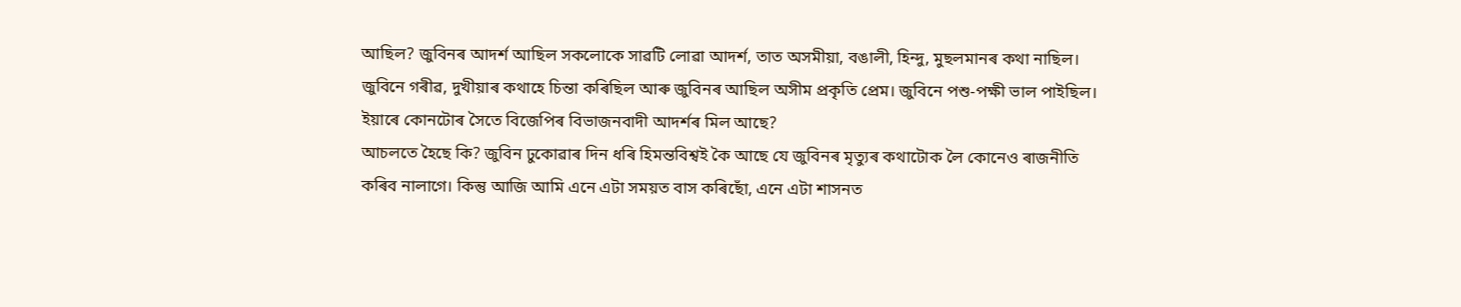আছিল? জুবিনৰ আদৰ্শ আছিল সকলোকে সাৱটি লোৱা আদৰ্শ, তাত অসমীয়া, বঙালী, হিন্দু, মুছলমানৰ কথা নাছিল। জুবিনে গৰীৱ, দুখীয়াৰ কথাহে চিন্তা কৰিছিল আৰু জুবিনৰ আছিল অসীম প্ৰকৃতি প্ৰেম। জুবিনে পশু-পক্ষী ভাল পাইছিল। ইয়াৰে কোনটোৰ সৈতে বিজেপিৰ বিভাজনবাদী আদৰ্শৰ মিল আছে?
আচলতে হৈছে কি? জুবিন ঢুকোৱাৰ দিন ধৰি হিমন্তবিশ্বই কৈ আছে যে জুবিনৰ মৃত্যুৰ কথাটোক লৈ কোনেও ৰাজনীতি কৰিব নালাগে। কিন্তু আজি আমি এনে এটা সময়ত বাস কৰিছোঁ, এনে এটা শাসনত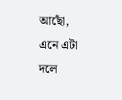আছোঁ, এনে এটা দলে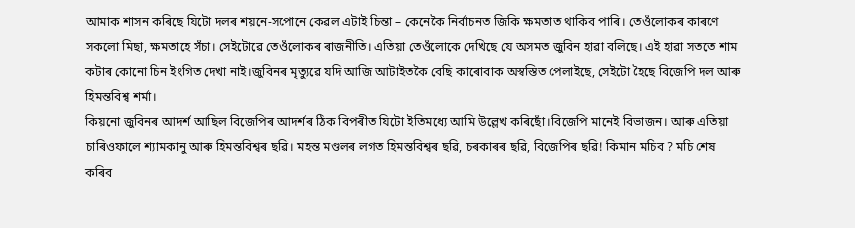আমাক শাসন কৰিছে যিটো দলৰ শয়নে-সপোনে কেৱল এটাই চিন্তা – কেনেকৈ নিৰ্বাচনত জিকি ক্ষমতাত থাকিব পাৰি। তেওঁলোকৰ কাৰণে সকলো মিছা, ক্ষমতাহে সঁচা। সেইটোৱে তেওঁলোকৰ ৰাজনীতি। এতিয়া তেওঁলোকে দেখিছে যে অসমত জুবিন হাৱা বলিছে। এই হাৱা সততে শাম কটাৰ কোনো চিন ইংগিত দেখা নাই।জুবিনৰ মৃত্যুৱে যদি আজি আটাইতকৈ বেছি কাৰোবাক অস্বস্তিত পেলাইছে, সেইটো হৈছে বিজেপি দল আৰু হিমন্তবিশ্ব শৰ্মা।
কিয়নো জুবিনৰ আদৰ্শ আছিল বিজেপিৰ আদৰ্শৰ ঠিক বিপৰীত যিটো ইতিমধ্যে আমি উল্লেখ কৰিছোঁ।বিজেপি মানেই বিভাজন। আৰু এতিয়া চাৰিওফালে শ্যামকানু আৰু হিমন্তবিশ্বৰ ছৱি। মহন্ত মণ্ডলৰ লগত হিমন্তবিশ্বৰ ছৱি, চৰকাৰৰ ছৱি, বিজেপিৰ ছৱি! কিমান মচিব ? মচি শেষ কৰিব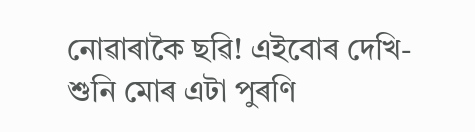নোৱাৰাকৈ ছৱি! এইবোৰ দেখি-শুনি মোৰ এটা পুৰণি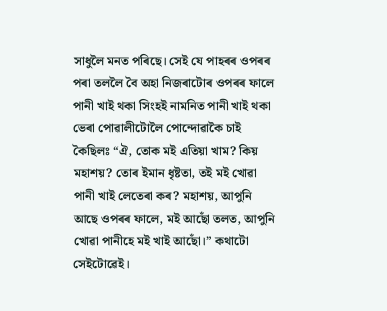সাধুলৈ মনত পৰিছে। সেই যে পাহৰৰ ওপৰৰ পৰা তললৈ বৈ অহা নিজৰাটোৰ ওপৰৰ ফালে পানী খাই থকা সিংহই নামনিত পানী খাই থকা ভেৰা পোৱালীটোলৈ পোন্দোৱাকৈ চাই কৈছিলঃ “ঐ, তোক মই এতিয়া খাম? কিয় মহাশয়? তোৰ ইমান ধৃষ্টতা, তই মই খোৱা পানী খাই লেতেৰা কৰ? মহাশয়, আপুনি আছে ওপৰৰ ফালে, মই আছোঁ তলত, আপুনি খোৱা পানীহে মই খাই আছোঁ।” কথাটো সেইটোৱেই।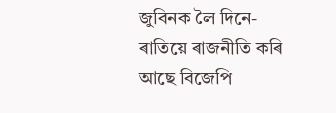জুবিনক লৈ দিনে-ৰাতিয়ে ৰাজনীতি কৰি আছে বিজেপি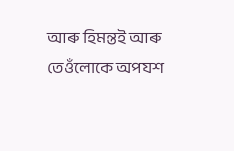আৰু হিমন্তই আৰু তেওঁলোকে অপযশ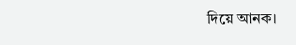দিয়ে আনক।